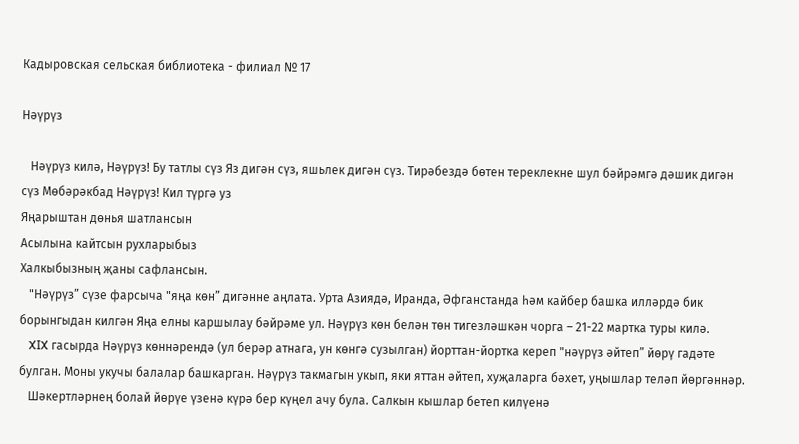Кадыровская сельская библиотека - филиал № 17

Нәүрүз

   Нәүрүз килә, Нәүрүз! Бу татлы сүз Яз дигән сүз, яшьлек дигән сүз. Тирәбездә бөтен тереклекне шул бәйрәмгә дәшик дигән сүз Мөбәрәкбад Нәүрүз! Кил түргә уз
Яңарыштан дөнья шатлансын
Асылына кайтсын рухларыбыз
Халкыбызның җаны сафлансын.
   "Нәүрүз” сүзе фарсыча "яңа көн” дигәнне аңлата. Урта Азиядә, Иранда, Әфганстанда һәм кайбер башка илләрдә бик борынгыдан килгән Яңа елны каршылау бәйрәме ул. Нәүрүз көн белән төн тигезләшкән чорга – 21-22 мартка туры килә.
   XIX гасырда Нәүрүз көннәрендә (ул берәр атнага, ун көнгә сузылган) йорттан-йортка кереп "нәүрүз әйтеп” йөрү гадәте булган. Моны укучы балалар башкарган. Нәүрүз такмагын укып, яки яттан әйтеп, хуҗаларга бәхет, уңышлар теләп йөргәннәр.
   Шәкертләрнең болай йөрүе үзенә күрә бер күңел ачу була. Салкын кышлар бетеп килүенә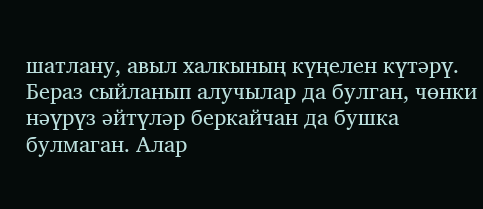шатлану, авыл халкының күңелен күтәрү. Бераз сыйланып алучылар да булган, чөнки нәүрүз әйтүләр беркайчан да бушка булмаган. Алар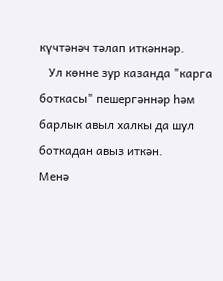күчтәнәч тәлап иткәннәр.
   Ул көнне зур казанда "карга боткасы" пешергәннәр һәм барлык авыл халкы да шул боткадан авыз иткән.
Менә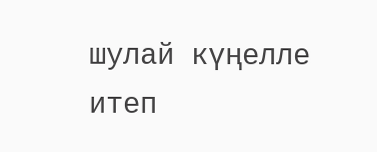шулай күңелле итеп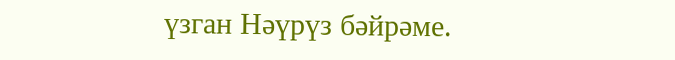үзган Нәүрүз бәйрәме.